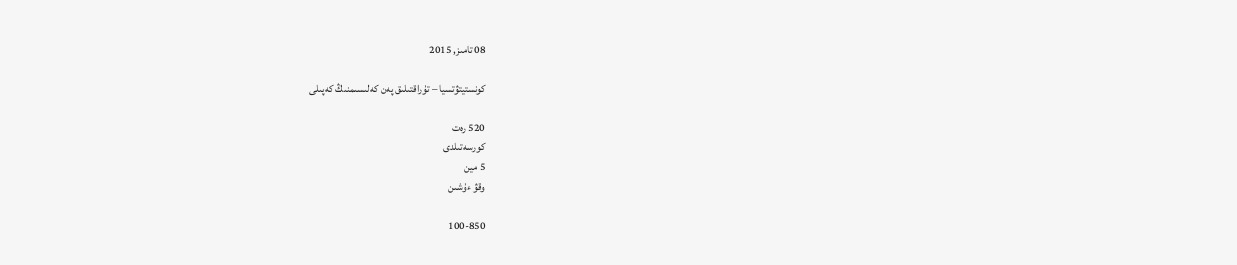08 تامىز, 2015

كونستيتۋتسيا – تۇراقتىلىق پەن كەلىسىمنىڭ كەپىلى

520 رەت
كورسەتىلدى
5 مين
وقۋ ءۇشىن

100-850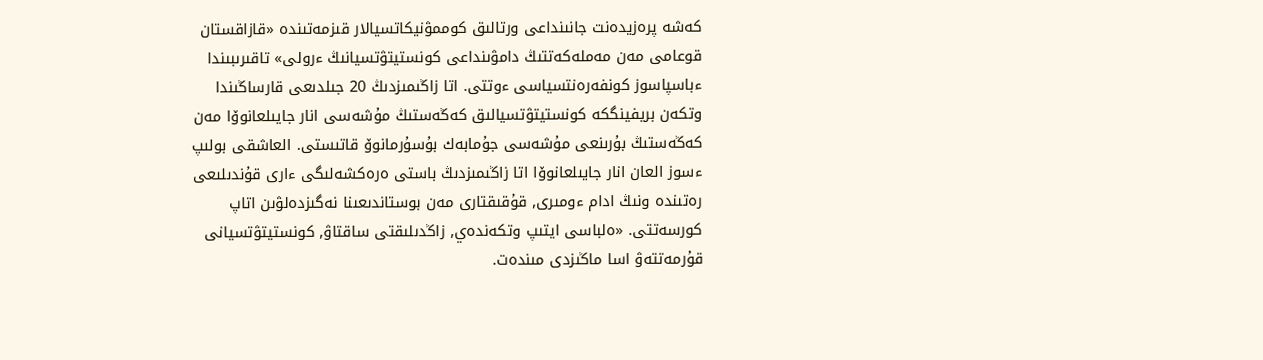كەشە پرەزيدەنت جانىنداعى ورتالىق كوممۋنيكاتسيالار قىزمەتىندە «قازاقستان قوعامى مەن مەملەكەتتىڭ دامۋىنداعى كونستيتۋتسيانىڭ ءرولى» تاقىرىبىندا ءباسپاسوز كونفەرەنتسياسى ءوتتى. اتا زاڭىمىزدىڭ 20 جىلدىعى قارساڭىندا وتكەن بريفينگكە كونستيتۋتسيالىق كەڭەستىڭ مۇشەسى انار جايىلعانوۆا مەن كەڭەستىڭ بۇرىنعى مۇشەسى جۇمابەك بۇسۇرمانوۆ قاتىستى. العاشقى بولىپ ءسوز العان انار جايىلعانوۆا اتا زاڭىمىزدىڭ باستى ەرەكشەلىگى ءارى قۇندىلىعى رەتىندە ونىڭ ادام ءومىرى, قۇقىقتارى مەن بوستاندىعىنا نەگىزدەلۋىن اتاپ كورسەتتى. «ەلباسى ايتىپ وتكەندەي, زاڭدىلىقتى ساقتاۋ, كونستيتۋتسيانى قۇرمەتتەۋ اسا ماڭىزدى مىندەت.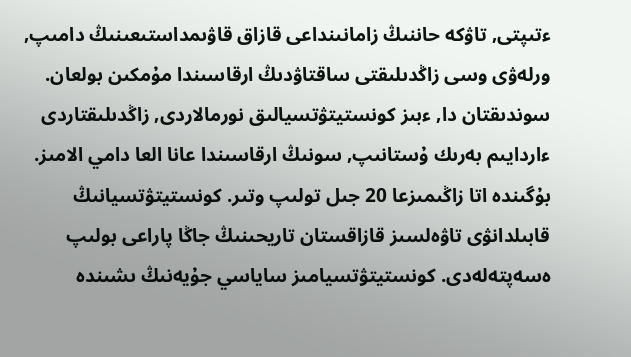ءتىپتى, تاۋكە حاننىڭ زامانىنداعى قازاق قاۋىمداستىعىنىڭ دامىپ, ورلەۋى وسى زاڭدىلىقتى ساقتاۋدىڭ ارقاسىندا مۇمكىن بولعان. سوندىقتان دا, ءبىز كونستيتۋتسيالىق نورمالاردى, زاڭدىلىقتاردى ءاردايىم بەرىك ۇستانىپ, سونىڭ ارقاسىندا عانا العا دامي الامىز. بۇگىندە اتا زاڭىمىزعا 20 جىل تولىپ وتىر. كونستيتۋتسيانىڭ قابىلدانۋى تاۋەلسىز قازاقستان تاريحىنىڭ جاڭا پاراعى بولىپ ەسەپتەلەدى. كونستيتۋتسيامىز ساياسي جۇيەنىڭ ىشىندە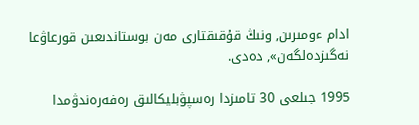ادام ءومىرىن, ونىڭ قۇقىقتارى مەن بوستاندىعىن قورعاۋعا نەگىزدەلگەن», دەدى.

1995 جىلعى 30 تامىزدا رەسپۋبليكالىق رەفەرەندۋمدا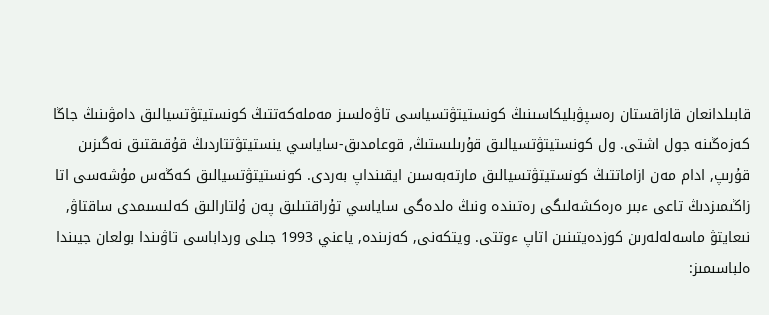قابىلدانعان قازاقستان رەسپۋبليكاسىنىڭ كونستيتۋتسياسى تاۋەلسىز مەملەكەتتىڭ كونستيتۋتسيالىق دامۋىنىڭ جاڭا كەزەڭىنە جول اشتى. ول كونستيتۋتسيالىق قۇرىلىستىڭ, قوعامدىق-ساياسي ينستيتۋتتاردىڭ قۇقىقتىق نەگىزىن قۇرىپ, ادام مەن ازاماتتىڭ كونستيتۋتسيالىق مارتەبەسىن ايقىنداپ بەردى. كونستيتۋتسيالىق كەڭەس مۇشەسى اتا زاڭىمىزدىڭ تاعى ءبىر ەرەكشەلىگى رەتىندە ونىڭ ەلدەگى ساياسي تۇراقتىلىق پەن ۇلتارالىق كەلىسىمدى ساقتاۋ, نىعايتۋ ماسەلەلەرىن كوزدەيتىنىن اتاپ ءوتتى. ويتكەنى, كەزىندە, ياعني 1993 جىلى ورداباسى تاۋىندا بولعان جيىندا ەلباسىمىز: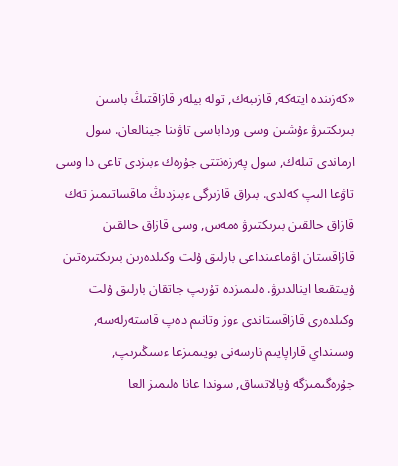«كەزىندە ايتەكە, قازىبەك, تولە بيلەر قازاقتىڭ باسىن بىرىكتىرۋ ءۇشىن وسى ورداباسى تاۋىنا جينالعان. سول ارماندى تىلەك, سول پەرزەنتتى جۇرەك ءبىزدى تاعى دا وسى تاۋعا الىپ كەلدى. بىراق قازىرگى ءبىزدىڭ ماقساتىمىز تەك قازاق حالقىن بىرىكتىرۋ ەمەس, وسى قازاق حالقىن قازاقستان اۋماعىنداعى بارلىق ۇلت وكىلدەرىن بىرىكتىرەتىن ۇيىتقىعا اينالدىرۋ. ەلىمىزدە تۇرىپ جاتقان بارلىق ۇلت وكىلدەرى قازاقستاندى ءوز وتانىم دەپ قاستەرلەسە, وسىنداي قاراپايىم نارسەنى بويىمىزعا ءسىڭىرىپ, جۇرەگىمىزگە ۇيالاتساق, سوندا عانا ەلىمىز العا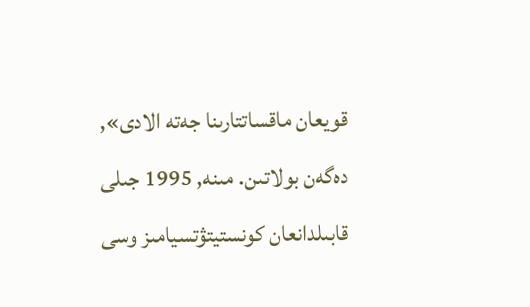قويعان ماقساتتارىنا جەتە الادى», دەگەن بولاتىن. مىنە, 1995 جىلى قابىلدانعان كونستيتۋتسيامىز وسى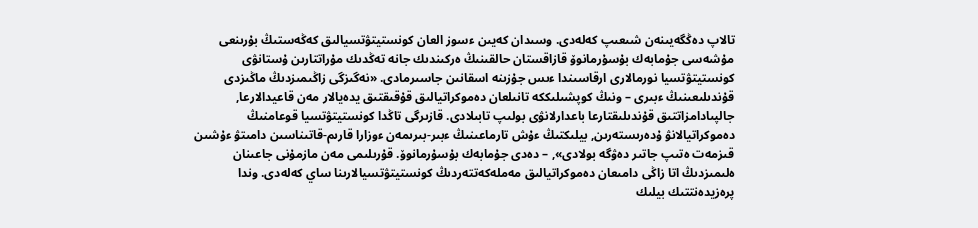تالاپ دەڭگەيىنەن شىعىپ كەلەدى. وسىدان كەيىن ءسوز العان كونستيتۋتسيالىق كەڭەستىڭ بۇرىنعى مۇشەسى جۇمابەك بۇسۇرمانوۆ قازاقستان حالقىنىڭ ەركىندىك جانە تەڭدىك مۇراتتارىن ۇستانۋى كونستيتۋتسيا نورمالارى ارقاسىندا ءىس جۇزىنە اسقانىن جاسىرمادى. «نەگىزگى زاڭىمىزدىڭ ماڭىزدى قۇندىلىعىنىڭ ءبىرى – ونىڭ كوپشىلىككە تانىلعان دەموكراتيالىق قۇقىقتىق يدەيالار مەن قاعيدالارعا, جالپىادامزاتتىق قۇندىلىقتارعا باعدارلانۋى بولىپ تابىلادى. قازىرگى تاڭدا كونستيتۋتسيا قوعامنىڭ دەموكراتيالانۋ ۇدەرىستەرىن, بيلىكتىڭ ءۇش تارماعىنىڭ ءبىر-بىرىمەن ءوزارا قارىم-قاتىناسىن دامىتۋ ءۇشىن قىزمەت ەتىپ جاتىر دەۋگە بولادى», – دەدى جۇمابەك بۇسۇرمانوۆ. قۇرىلىمى مەن مازمۇنى جاعىنان ەلىمىزدىڭ اتا زاڭى دامىعان دەموكراتيالىق مەملەكەتتەردىڭ كونستيتۋتسيالارىنا ساي كەلەدى. وندا پرەزيدەنتتىك بيلىك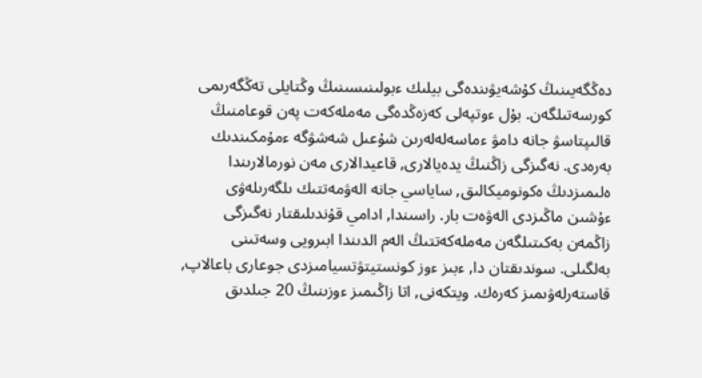دەڭگەيىنىڭ كۇشەيۋىندەگى بيلىك ءبولىنىسىنىڭ وڭتايلى تەڭگەرىمى كورسەتىلگەن. بۇل ءوتپەلى كەزەڭدەگى مەملەكەت پەن قوعامنىڭ قالىپتاسۋ جانە دامۋ ءماسەلەلەرىن شۇعىل شەشۋگە ءمۇمكىندىك بەرەدى. نەگىزگى زاڭنىڭ يدەيالارى, قاعيدالارى مەن نورمالارىندا ەلىمىزدىڭ ەكونوميكالىق, ساياسي جانە الەۋمەتتىك ىلگەرىلەۋى ءۇشىن ماڭىزدى الەۋەت بار. راسىندا, ادامي قۇندىلىقتار نەگىزگى زاڭمەن بەكىتىلگەن مەملەكەتتىڭ الەم الدىندا ابىرويى وسەتىنى بەلگىلى. سوندىقتان دا, ءبىز ءوز كونستيتۋتسيامىزدى جوعارى باعالاپ, قاستەرلەۋىمىز كەرەك. ويتكەنى, اتا زاڭىمىز ءوزىنىڭ 20 جىلدىق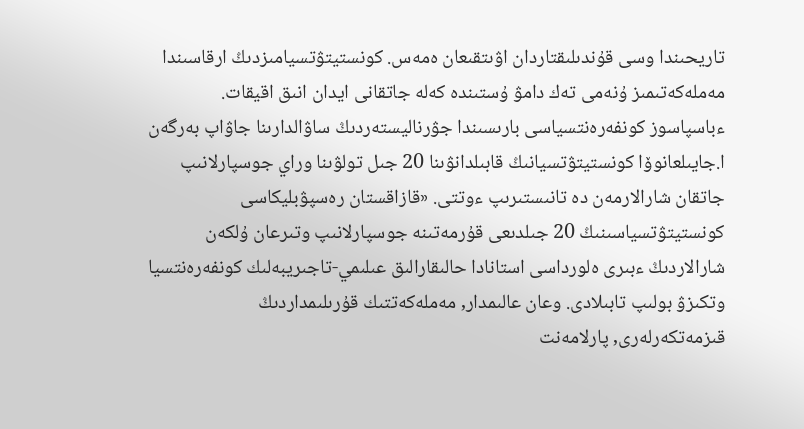تاريحىندا وسى قۇندىلىقتاردان اۋىتقىعان ەمەس. كونستيتۋتسيامىزدىڭ ارقاسىندا مەملەكەتىمىز ۇنەمى تەك دامۋ ۇستىندە كەلە جاتقانى ايدان انىق اقيقات. ءباسپاسوز كونفەرەنتسياسى بارىسىندا جۋرناليستەردىڭ ساۋالدارىنا جاۋاپ بەرگەن ا.جايىلعانوۆا كونستيتۋتسيانىڭ قابىلدانۋىنا 20 جىل تولۋىنا وراي جوسپارلانىپ جاتقان شارالارمەن دە تانىستىرىپ ءوتتى. «قازاقستان رەسپۋبليكاسى كونستيتۋتسياسىنىڭ 20 جىلدىعى قۇرمەتىنە جوسپارلانىپ وتىرعان ۇلكەن شارالاردىڭ ءبىرى ەلورداسى استانادا حالىقارالىق عىلىمي-تاجىريبەلىك كونفەرەنتسيا وتكىزۋ بولىپ تابىلادى. وعان عالىمدار, مەملەكەتتىك قۇرىلىمداردىڭ قىزمەتكەرلەرى, پارلامەنت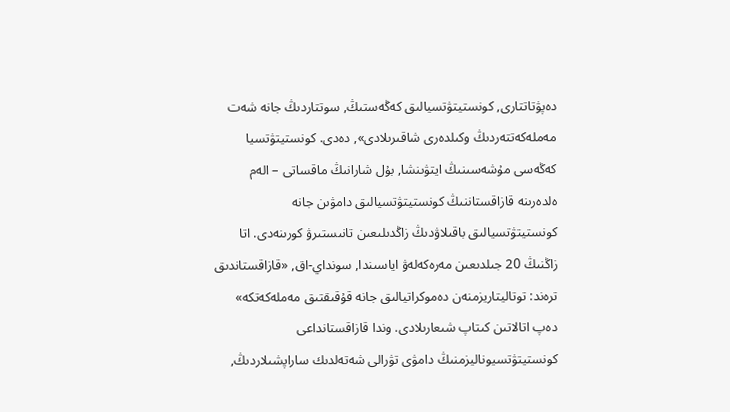دەپۋتاتتارى, كونستيتۋتسيالىق كەڭەستىڭ, سوتتاردىڭ جانە شەت مەملەكەتتەردىڭ وكىلدەرى شاقىرىلادى», دەدى. كونستيتۋتسيا كەڭەسى مۇشەسىنىڭ ايتۋىنشا, بۇل شارانىڭ ماقساتى – الەم ەلدەرىنە قازاقستاننىڭ كونستيتۋتسيالىق دامۋىن جانە كونستيتۋتسيالىق باقىلاۋدىڭ زاڭدىلىعىن تانىستىرۋ كورىنەدى. اتا زاڭنىڭ 20 جىلدىعىن مەرەكەلەۋ اياسىندا, سونداي-اق, «قازاقستاندىق ترەند: توتاليتاريزمنەن دەموكراتيالىق جانە قۇقىقتىق مەملەكەتكە» دەپ اتالاتىن كىتاپ شىعارىلادى. وندا قازاقستانداعى كونستيتۋتسيوناليزمنىڭ دامۋى تۋرالى شەتەلدىك ساراپشىلاردىڭ,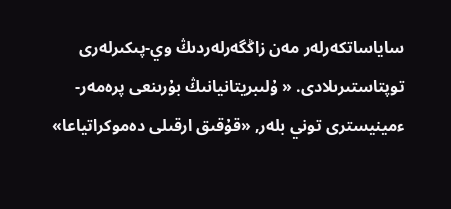ساياساتكەرلەر مەن زاڭگەرلەردىڭ وي-پىكىرلەرى توپتاستىرىلادى. « ۇلىبريتانيانىڭ بۇرىنعى پرەمەر-ءمينيسترى توني بلەر, «قۇقىق ارقىلى دەموكراتياعا»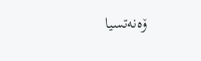ۆەنەتسيا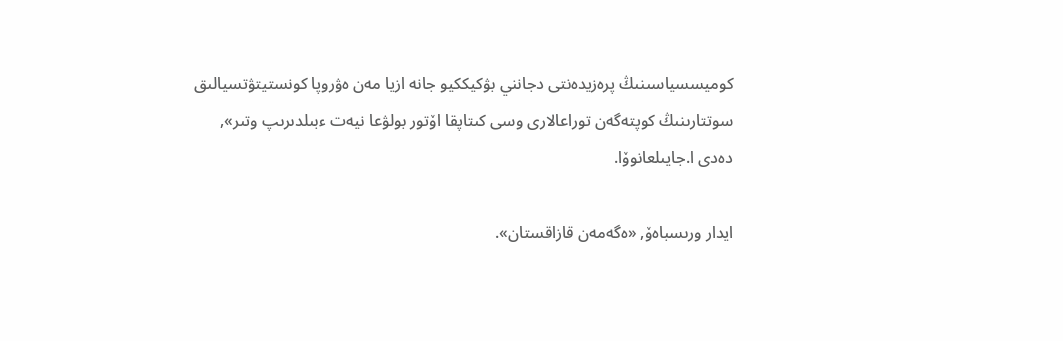كوميسسياسىنىڭ پرەزيدەنتى دجانني بۋكيككيو جانە ازيا مەن ەۋروپا كونستيتۋتسيالىق سوتتارىنىڭ كوپتەگەن توراعالارى وسى كىتاپقا اۆتور بولۋعا نيەت ءبىلدىرىپ وتىر», دەدى ا.جايىلعانوۆا.

ايدار ورىسباەۆ, «ەگەمەن قازاقستان».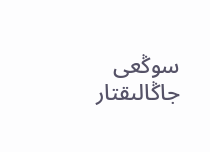سوڭعى جاڭالىقتار